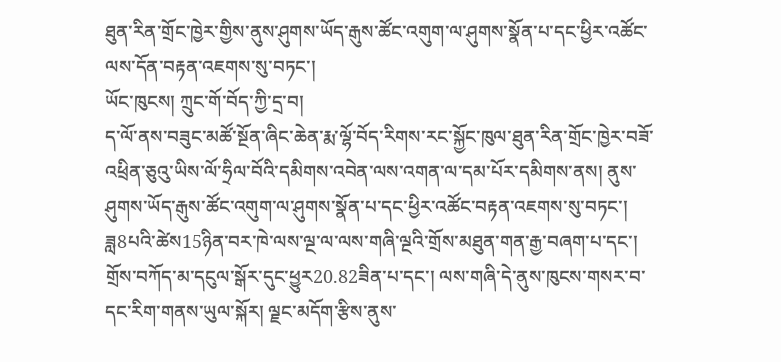ཐུན་རིན་གྲོང་ཁྱེར་གྱིས་ནུས་ཤུགས་ཡོད་རྒུས་ཚོང་འགུག་ལ་ཤུགས་སྣོན་པ་དང་ཕྱིར་འཚོང་ལས་དོན་བརྟན་འཇགས་སུ་བཏང་།
ཡོང་ཁུངས། ཀྲུང་གོ་བོད་ཀྱི་དྲ་བ།
ད་ལོ་ནས་བཟུང་མཚོ་སྔོན་ཞིང་ཆེན་རྨ་ལྷོ་བོད་རིགས་རང་སྐྱོང་ཁུལ་ཐུན་རིན་གྲོང་ཁྱེར་བཟོ་འཕྲིན་ཅུའུ་ཡིས་ལོ་ཧྲིལ་བོའི་དམིགས་འབེན་ལས་འགན་ལ་དམ་པོར་དམིགས་ནས། ནུས་ཤུགས་ཡོད་རྒུས་ཚོང་འགུག་ལ་ཤུགས་སྣོན་པ་དང་ཕྱིར་འཚོང་བརྟན་འཇགས་སུ་བཏང་། ཟླ8པའི་ཚེས15ཉིན་བར་ཁེ་ལས་ལྔ་ལ་ལས་གཞི་ལྔའི་གྲོས་མཐུན་གན་རྒྱ་བཞག་པ་དང་། གྲོས་བཀོད་མ་དངུལ་སྒོར་དུང་ཕྱུར20.82ཟིན་པ་དང་། ལས་གཞི་དེ་ནུས་ཁུངས་གསར་བ་དང་རིག་གནས་ཡུལ་སྐོར། ལྗང་མདོག་རྩིས་ནུས་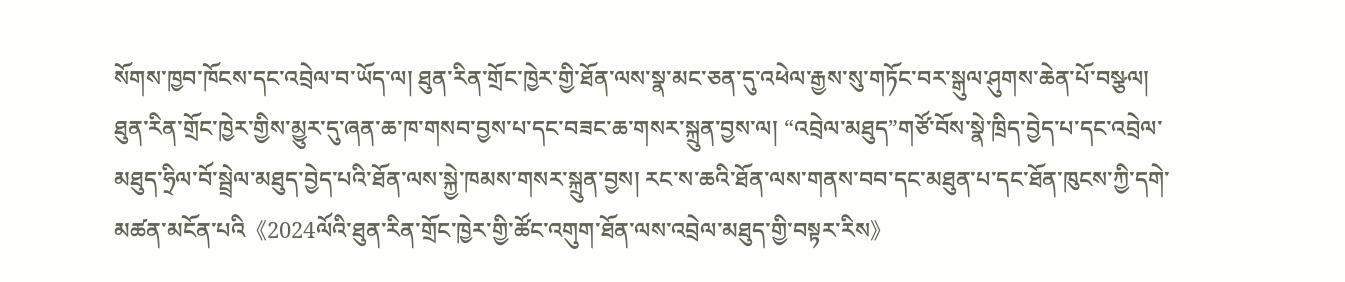སོགས་ཁྱབ་ཁོངས་དང་འབྲེལ་བ་ཡོད་ལ། ཐུན་རིན་གྲོང་ཁྱེར་གྱི་ཐོན་ལས་སྣ་མང་ཅན་དུ་འཕེལ་རྒྱས་སུ་གཏོང་བར་སྒུལ་ཤུགས་ཆེན་པོ་བསྩལ།
ཐུན་རིན་གྲོང་ཁྱེར་གྱིས་མྱུར་དུ་ཞན་ཆ་ཁ་གསབ་བྱས་པ་དང་བཟང་ཆ་གསར་སྐྲུན་བྱས་ལ། “འབྲེལ་མཐུད”གཙོ་བོས་སྣེ་ཁྲིད་བྱེད་པ་དང་འབྲེལ་མཐུད་ཧྲིལ་བོ་སྦྲེལ་མཐུད་བྱེད་པའི་ཐོན་ལས་སྐྱེ་ཁམས་གསར་སྐྲུན་བྱས། རང་ས་ཆའི་ཐོན་ལས་གནས་བབ་དང་མཐུན་པ་དང་ཐོན་ཁུངས་ཀྱི་དགེ་མཚན་མངོན་པའི《2024ལོའི་ཐུན་རིན་གྲོང་ཁྱེར་གྱི་ཚོང་འགུག་ཐོན་ལས་འབྲེལ་མཐུད་གྱི་བསྟར་རིས》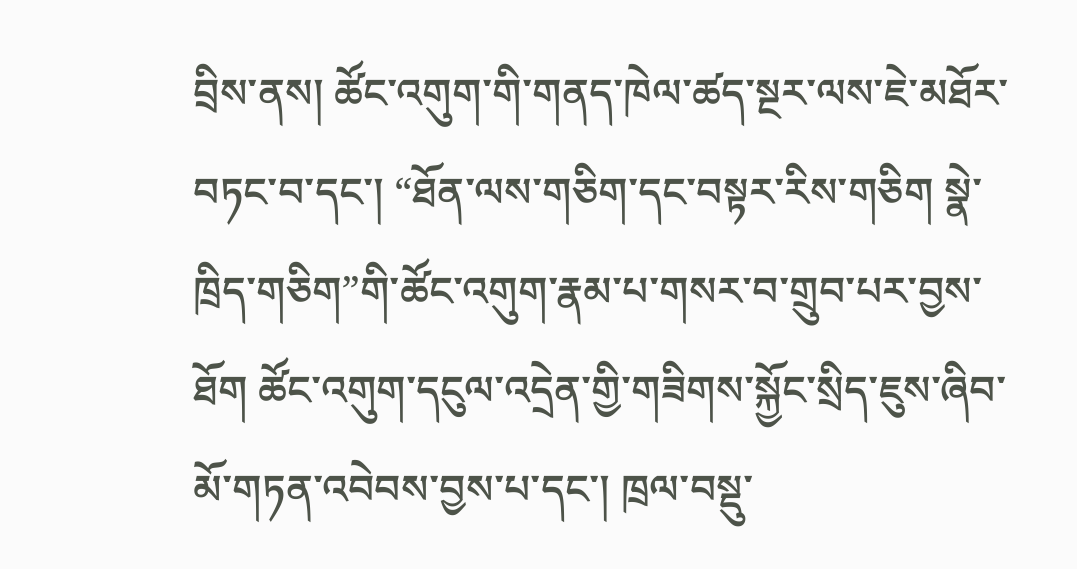བྲིས་ནས། ཚོང་འགུག་གི་གནད་ཁེལ་ཚད་སྔར་ལས་ཇེ་མཐོར་བཏང་བ་དང་། “ཐོན་ལས་གཅིག་དང་བསྟར་རིས་གཅིག སྣེ་ཁྲིད་གཅིག”གི་ཚོང་འགུག་རྣམ་པ་གསར་བ་གྲུབ་པར་བྱས་ཐོག ཚོང་འགུག་དངུལ་འདྲེན་གྱི་གཟིགས་སྐྱོང་སྲིད་ཇུས་ཞིབ་མོ་གཏན་འབེབས་བྱས་པ་དང་། ཁྲལ་བསྡུ་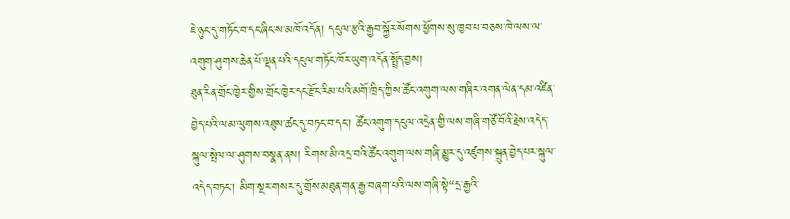ཇེ་ཉུང་དུ་གཏོང་བ་དང་ཞིང་ས་མཁོ་འདོན། དངུལ་རྩའི་རྒྱབ་སྐྱོར་སོགས་ཕྱོགས་སུ་ཁྱབ་པ་བཅས་ཁེ་ལས་ལ་འགུག་ཤུགས་ཆེན་པོ་ལྡན་པའི་དངུལ་གཏོང་ཁོར་ཡུག་འདོན་སྤྲོད་བྱས།
ཐུན་རིན་གྲོང་ཁྱེར་གྱིས་གྲོང་ཁྱེར་དང་རྫོང་རིམ་པའི་མགོ་ཁྲིད་ཀྱིས་ཚོང་འགུག་ལས་གཞིར་འགན་ལེན་དམ་འཛིན་བྱེད་པའི་ལམ་ལུགས་འཐུས་ཚང་དུ་བཏང་བ་དང་། ཚོང་འགུག་དངུལ་འདྲེན་གྱི་ལས་གཞི་གཙོ་བོའི་རྗེས་འདེད་སྐུལ་སྤེལ་ལ་ཤུགས་བསྣན་ནས། རིགས་མི་འདྲ་བའི་ཚོང་འགུག་ལས་གཞི་མྱུར་དུ་འཛུགས་སྐྲུན་བྱེད་པར་སྐུལ་འདེད་བཏང་། མིག་སྔར་གསར་དུ་གྲོས་མཐུན་གན་རྒྱ་བཞག་པའི་ལས་གཞི་སྟེ“དྲ་རྒྱའི་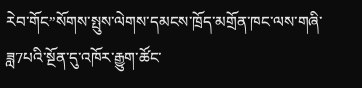རེབ་གོང”སོགས་སྤུས་ལེགས་དམངས་ཁྲོད་མགྲོན་ཁང་ལས་གཞི་ཟླ7པའི་སྔོན་དུ་འཁོར་རྒྱུག་ཚོང་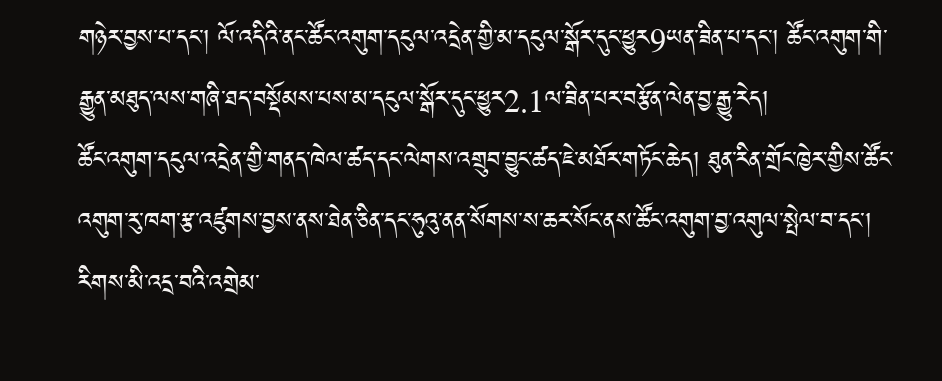གཉེར་བྱས་པ་དང་། ལོ་འདིའི་ནང་ཚོང་འགུག་དངུལ་འདྲེན་གྱི་མ་དངུལ་སྒོར་དུང་ཕྱུར9ཡན་ཟིན་པ་དང་། ཚོང་འགུག་གི་རྒྱུན་མཐུད་ལས་གཞི་ཐད་བསྡོམས་པས་མ་དངུལ་སྒོར་དུང་ཕྱུར2.1ལ་ཟིན་པར་བརྩོན་ལེན་བྱ་རྒྱུ་རེད།
ཚོང་འགུག་དངུལ་འདྲེན་གྱི་གནད་ཁེལ་ཚད་དང་ལེགས་འགྲུབ་བྱུང་ཚད་ཇེ་མཐོར་གཏོང་ཆེད། ཐུན་རིན་གྲོང་ཁྱེར་གྱིས་ཚོང་འགུག་རུ་ཁག་རྩ་འཛུགས་བྱས་ནས་ཐེན་ཅིན་དང་ཧུའུ་ནན་སོགས་ས་ཆར་སོང་ནས་ཚོང་འགུག་བྱ་འགུལ་སྤེལ་བ་དང་། རིགས་མི་འདྲ་བའི་འགྲེམ་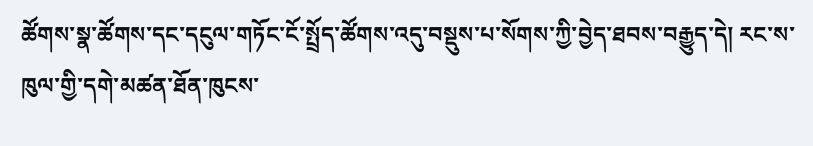ཚོགས་སྣ་ཚོགས་དང་དངུལ་གཏོང་ངོ་སྤྲོད་ཚོགས་འདུ་བསྡུས་པ་སོགས་ཀྱི་བྱེད་ཐབས་བརྒྱུད་དེ། རང་ས་ཁུལ་གྱི་དགེ་མཚན་ཐོན་ཁུངས་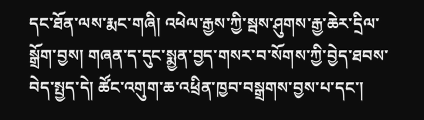དང་ཐོན་ལས་རྨང་གཞི། འཕེལ་རྒྱས་ཀྱི་སྦས་ཤུགས་རྒྱ་ཆེར་དྲིལ་སྒྲོག་བྱས། གཞན་ད་དུང་སྨྱན་བྱད་གསར་བ་སོགས་ཀྱི་བྱེད་ཐབས་བེད་སྤྱད་དེ། ཚོང་འགུག་ཆ་འཕྲིན་ཁྱབ་བསྒྲགས་བྱས་པ་དང་།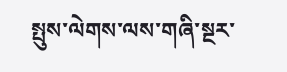སྤུས་ལེགས་ལས་གཞི་སྔར་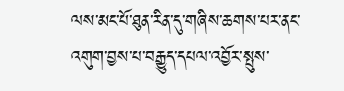ལས་མང་པོ་ཐུན་རིན་དུ་གཞིས་ཆགས་པར་ནང་འགུག་བྱས་པ་བརྒྱུད་དཔལ་འབྱོར་སྤུས་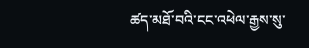ཚད་མཐོ་བའི་ངང་འཕེལ་རྒྱས་སུ་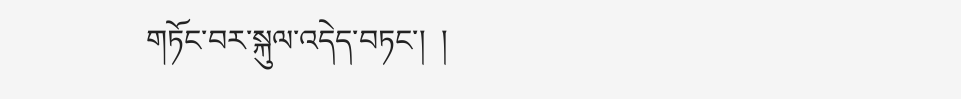གཏོང་བར་སྐུལ་འདེད་བཏང་།  །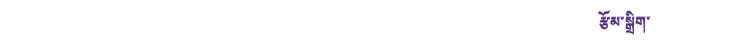རྩོམ་སྒྲིག་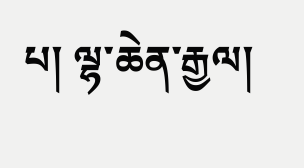པ། ལྷ་ཆེན་རྒྱལ།